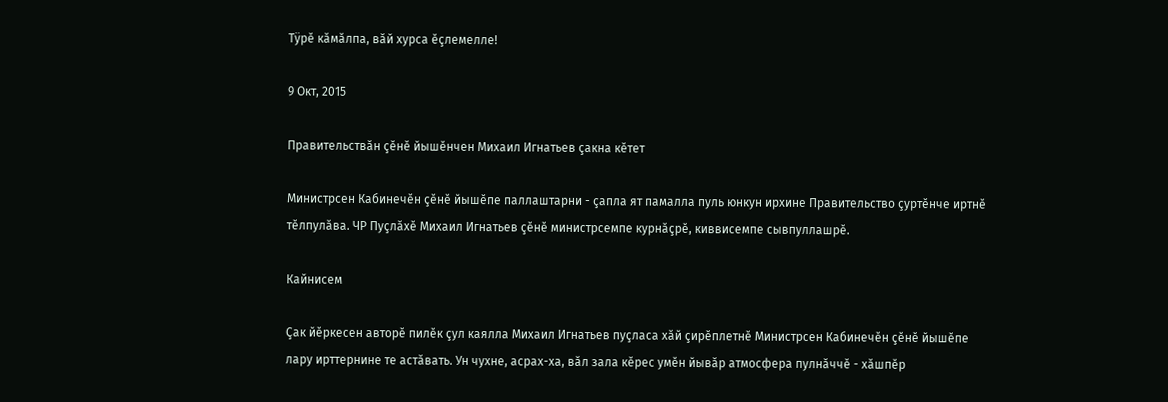Тÿрĕ кăмăлпа, вăй хурса ĕçлемелле!

9 Окт, 2015

Правительствăн çĕнĕ йышĕнчен Михаил Игнатьев çакна кĕтет

Министрсен Кабинечĕн çĕнĕ йышĕпе паллаштарни - çапла ят памалла пуль юнкун ирхине Правительство çуртĕнче иртнĕ тĕлпулăва. ЧР Пуçлăхĕ Михаил Игнатьев çĕнĕ министрсемпе курнăçрĕ, киввисемпе сывпуллашрĕ.

Кайнисем

Çак йĕркесен авторĕ пилĕк çул каялла Михаил Игнатьев пуçласа хăй çирĕплетнĕ Министрсен Кабинечĕн çĕнĕ йышĕпе лару ирттернине те астăвать. Ун чухне, асрах-ха, вăл зала кĕрес умĕн йывăр атмосфера пулнăччĕ - хăшпĕр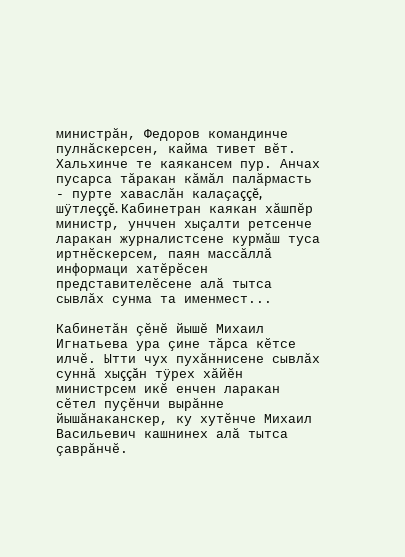министрăн, Федоров командинче пулнăскерсен, кайма тивет вĕт. Хальхинче те каякансем пур. Анчах пусарса тăракан кăмăл палăрмасть - пурте хаваслăн калаçаççĕ, шÿтлеççĕ. Кабинетран каякан хăшпĕр министр, унччен хыçалти ретсенче ларакан журналистсене курмăш туса иртнĕскерсем, паян массăллă информаци хатĕрĕсен представителĕсене алă тытса сывлăх сунма та именмест...

Кабинетăн çĕнĕ йышĕ Михаил Игнатьева ура çине тăрса кĕтсе илчĕ. Ытти чух пухăннисене сывлăх суннă хыççăн тÿрех хăйĕн министрсем икĕ енчен ларакан сĕтел пуçĕнчи вырăнне йышăнаканскер, ку хутĕнче Михаил Васильевич кашнинех алă тытса çаврăнчĕ.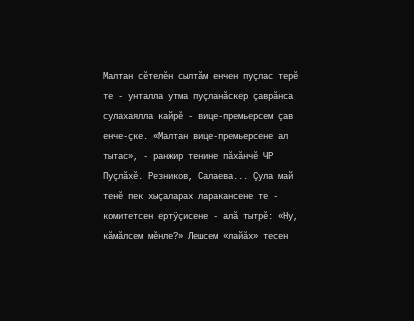Малтан сĕтелĕн сылтăм енчен пуçлас терĕ те - унталла утма пуçланăскер çаврăнса сулахаялла кайрĕ - вице-премьерсем çав енче-çке. «Малтан вице-премьерсене ал тытас», - ранжир тенине пăхăнчĕ ЧР Пуçлăхĕ. Резников, Салаева... Çула май тенĕ пек хыçаларах ларакансене те - комитетсен ертÿçисене - алă тытрĕ: «Ну, кăмăлсем мĕнле?» Лешсем «лайăх» тесен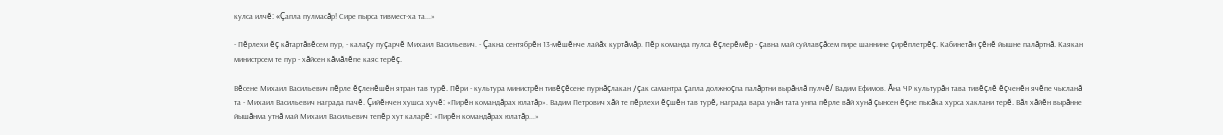кулса илчĕ: «Çапла пулмасăр! Сире пырса тивмест-ха та...»

- Пĕрлехи ĕç кăтартăвĕсем пур, - калаçу пуçарчĕ Михаил Васильевич. - Çакна сентябрĕн 13-мĕшĕнче лайăх куртăмăр. Пĕр команда пулса ĕçлерĕмĕр - çавна май суйлавçăсем пире шаннине çирĕплетрĕç. Кабинетăн çĕнĕ йышне палăртнă. Каякан министрсем те пур - хăйсен кăмăлĕпе каяс терĕç.

Вĕсене Михаил Васильевич пĕрле ĕçленĕшĕн ятран тав турĕ. Пĕри - культура министрĕн тивĕçĕсене пурнăçлакан /çак самантра çапла должноçпа палăртни вырăнлă пулчĕ/ Вадим Ефимов. Ăна ЧР культурăн тава тивĕçлĕ ĕçченĕн ячĕпе чысланă та - Михаил Васильевич награда пачĕ. Çийĕнчен хушса хучĕ: «Пирĕн командăрах юлатăр». Вадим Петрович хăй те пĕрлехи ĕçшĕн тав турĕ, награда вара унăн тата унпа пĕрле вăй хунă çынсен ĕçне пысăка хурса хаклани терĕ. Вăл хăйĕн вырăнне йышăнма утнă май Михаил Васильевич тепĕр хут каларĕ: «Пирĕн командăрах юлатăр...»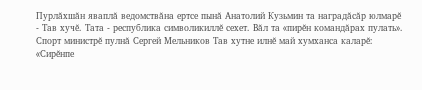Пурлăхшăн яваплă ведомствăна ертсе пынă Анатолий Кузьмин та наградăсăр юлмарĕ - Тав хучĕ. Тата - республика символикиллĕ сехет. Вăл та «пирĕн командăрах пулать». Спорт министрĕ пулнă Сергей Мельников Тав хутне илнĕ май хумханса каларĕ: «Сирĕнпе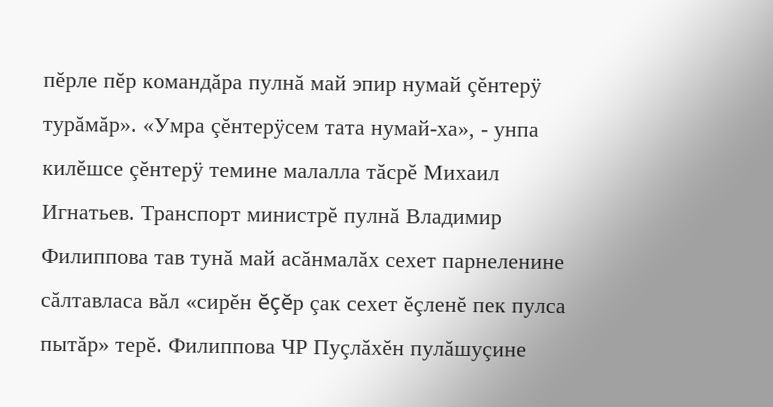пĕрле пĕр командăра пулнă май эпир нумай çĕнтерÿ турăмăр». «Умра çĕнтерÿсем тата нумай-ха», - унпа килĕшсе çĕнтерÿ темине малалла тăсрĕ Михаил Игнатьев. Транспорт министрĕ пулнă Владимир Филиппова тав тунă май асăнмалăх сехет парнеленине сăлтавласа вăл «сирĕн ĕçĕр çак сехет ĕçленĕ пек пулса пытăр» терĕ. Филиппова ЧР Пуçлăхĕн пулăшуçине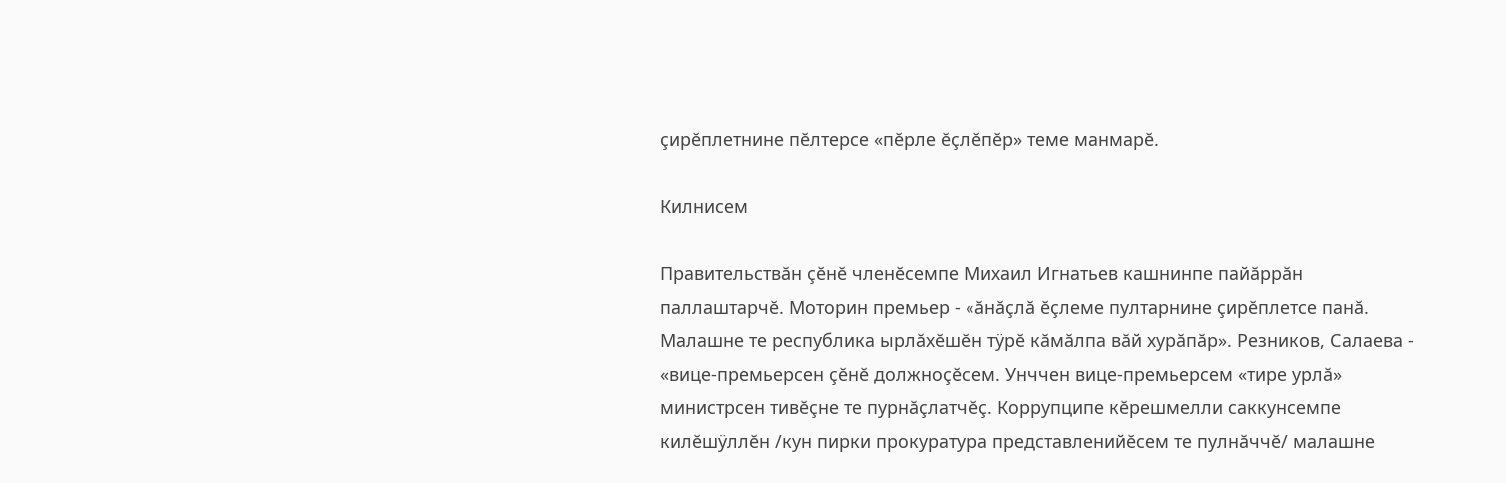çирĕплетнине пĕлтерсе «пĕрле ĕçлĕпĕр» теме манмарĕ.

Килнисем

Правительствăн çĕнĕ членĕсемпе Михаил Игнатьев кашнинпе пайăррăн паллаштарчĕ. Моторин премьер - «ăнăçлă ĕçлеме пултарнине çирĕплетсе панă. Малашне те республика ырлăхĕшĕн тÿрĕ кăмăлпа вăй хурăпăр». Резников, Салаева - «вице-премьерсен çĕнĕ должноçĕсем. Унччен вице-премьерсем «тире урлă» министрсен тивĕçне те пурнăçлатчĕç. Коррупципе кĕрешмелли саккунсемпе килĕшÿллĕн /кун пирки прокуратура представленийĕсем те пулнăччĕ/ малашне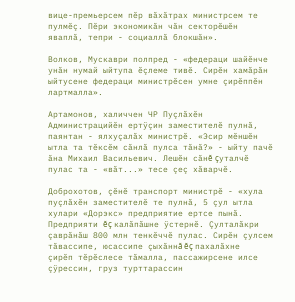вице-премьерсем пĕр вăхăтрах министрсем те пулмĕç. Пĕри экономикăн чăн секторĕшĕн яваплă, тепри - социаллă блокшăн».

Волков, Мускаври полпред - «федераци шайĕнче унăн нумай ыйтупа ĕçлеме тивĕ. Сирĕн хамăрăн ыйтусене федераци министрĕсен умне çирĕппĕн лартмалла».

Артамонов, халиччен ЧР Пуçлăхĕн Администрацийĕн ертÿçин заместителĕ пулнă, паянтан - ялхуçалăх министрĕ. «Эсир мĕншĕн ытла та тĕксĕм сăнлă пулса тăнă?» - ыйту пачĕ ăна Михаил Васильевич. Лешĕн сăнĕ çуталчĕ пулас та - «вăт...» тесе çеç хăварчĕ.

Доброхотов, çĕнĕ транспорт министрĕ - «хула пуçлăхĕн заместителĕ те пулнă, 5 çул ытла хулари «Дорэкс» предприятие ертсе пынă. Предприяти ĕç калăпăшне ÿстернĕ. Çулталăкри çаврăнăш 800 млн тенкĕччĕ пулас. Сирĕн çулсем тăвассипе, юсассипе çыхăннă ĕç пахалăхне çирĕп тĕрĕслесе тăмалла, пассажирсене илсе çÿрессин, груз турттарассин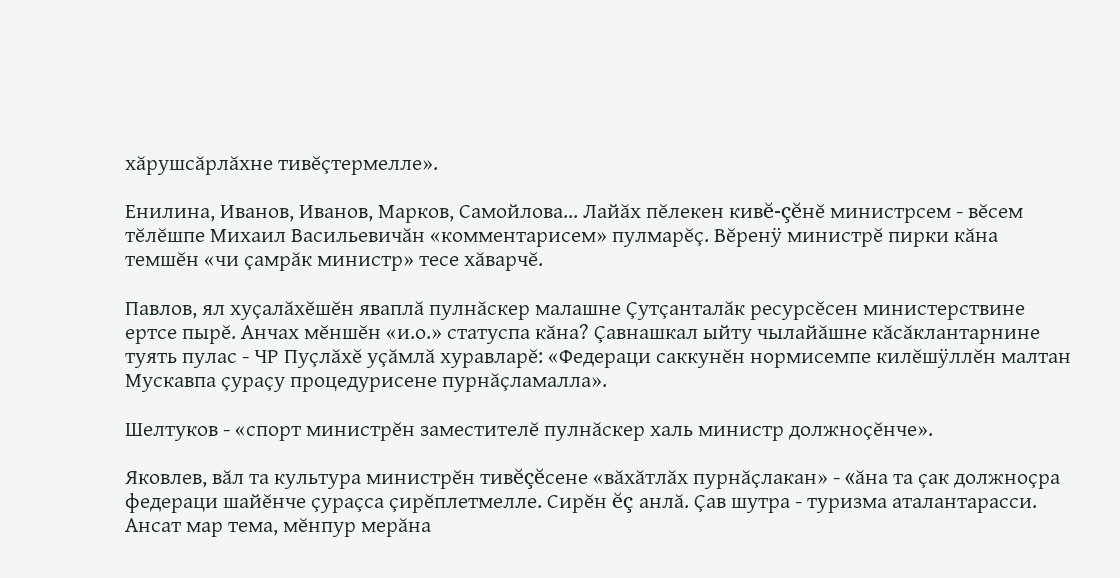хăрушсăрлăхне тивĕçтермелле».

Енилина, Иванов, Иванов, Марков, Самойлова... Лайăх пĕлекен кивĕ-çĕнĕ министрсем - вĕсем тĕлĕшпе Михаил Васильевичăн «комментарисем» пулмарĕç. Вĕренÿ министрĕ пирки кăна темшĕн «чи çамрăк министр» тесе хăварчĕ.

Павлов, ял хуçалăхĕшĕн яваплă пулнăскер малашне Çутçанталăк ресурсĕсен министерствине ертсе пырĕ. Анчах мĕншĕн «и.о.» статуспа кăна? Çавнашкал ыйту чылайăшне кăсăклантарнине туять пулас - ЧР Пуçлăхĕ уçăмлă хуравларĕ: «Федераци саккунĕн нормисемпе килĕшÿллĕн малтан Мускавпа çураçу процедурисене пурнăçламалла».

Шелтуков - «спорт министрĕн заместителĕ пулнăскер халь министр должноçĕнче».

Яковлев, вăл та культура министрĕн тивĕçĕсене «вăхăтлăх пурнăçлакан» - «ăна та çак должноçра федераци шайĕнче çураçса çирĕплетмелле. Сирĕн ĕç анлă. Çав шутра - туризма аталантарасси. Ансат мар тема, мĕнпур мерăна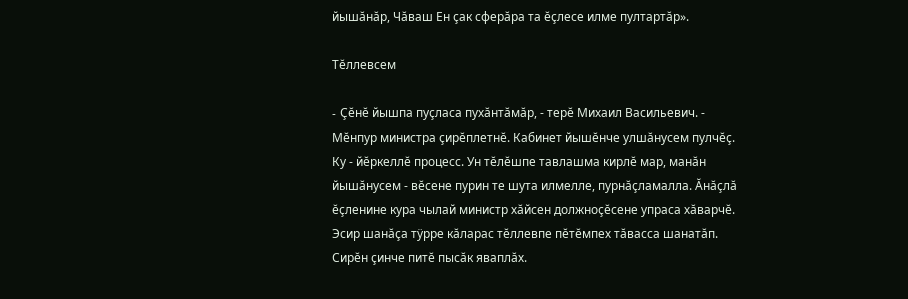йышăнăр, Чăваш Ен çак сферăра та ĕçлесе илме пултартăр».

Тĕллевсем

- Çĕнĕ йышпа пуçласа пухăнтăмăр, - терĕ Михаил Васильевич. - Мĕнпур министра çирĕплетнĕ. Кабинет йышĕнче улшăнусем пулчĕç. Ку - йĕркеллĕ процесс. Ун тĕлĕшпе тавлашма кирлĕ мар, манăн йышăнусем - вĕсене пурин те шута илмелле, пурнăçламалла. Ăнăçлă ĕçленине кура чылай министр хăйсен должноçĕсене упраса хăварчĕ. Эсир шанăçа тÿрре кăларас тĕллевпе пĕтĕмпех тăвасса шанатăп. Сирĕн çинче питĕ пысăк яваплăх.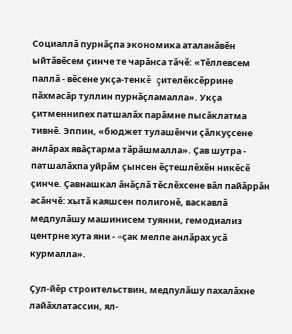Социаллă пурнăçпа экономика аталанăвĕн ыйтăвĕсем çинче те чарăнса тăчĕ: «Тĕллевсем паллă - вĕсене укçа-тенкĕ çителĕксĕррине пăхмасăр туллин пурнăçламалла». Укçа çитменнипех патшалăх парăмне пысăклатма тивнĕ. Эппин, «бюджет тулашĕнчи çăлкуçсене анлăрах явăçтарма тăрăшмалла». Çав шутра - патшалăхпа уйрăм çынсен ĕçтешлĕхĕн никĕсĕ çинче. Çавнашкал ăнăçлă тĕслĕхсене вăл пайăррăн асăнчĕ: хытă каяшсен полигонĕ, васкавлă медпулăшу машинисем туянни, гемодиализ центрне хута яни - «çак мелпе анлăрах усă курмалла».

Çул-йĕр строительствин, медпулăшу пахалăхне лайăхлатассин, ял-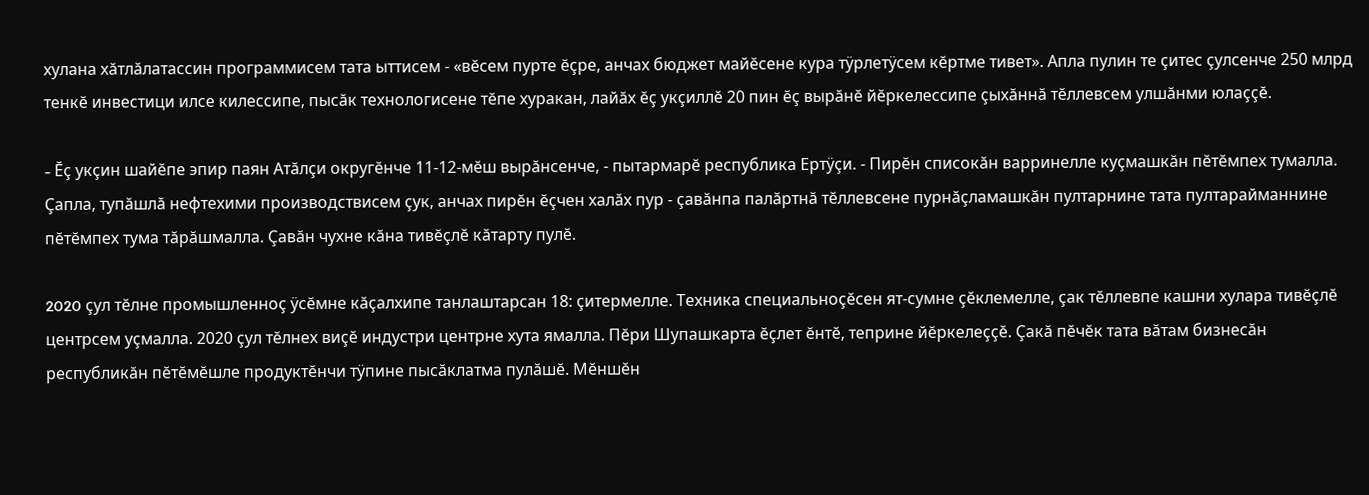хулана хăтлăлатассин программисем тата ыттисем - «вĕсем пурте ĕçре, анчах бюджет майĕсене кура тÿрлетÿсем кĕртме тивет». Апла пулин те çитес çулсенче 250 млрд тенкĕ инвестици илсе килессипе, пысăк технологисене тĕпе хуракан, лайăх ĕç укçиллĕ 20 пин ĕç вырăнĕ йĕркелессипе çыхăннă тĕллевсем улшăнми юлаççĕ.

- Ĕç укçин шайĕпе эпир паян Атăлçи округĕнче 11-12-мĕш вырăнсенче, - пытармарĕ республика Ертÿçи. - Пирĕн списокăн варринелле куçмашкăн пĕтĕмпех тумалла. Çапла, тупăшлă нефтехими производствисем çук, анчах пирĕн ĕçчен халăх пур - çавăнпа палăртнă тĕллевсене пурнăçламашкăн пултарнине тата пултарайманнине пĕтĕмпех тума тăрăшмалла. Çавăн чухне кăна тивĕçлĕ кăтарту пулĕ.

2020 çул тĕлне промышленноç ÿсĕмне кăçалхипе танлаштарсан 18: çитермелле. Техника специальноçĕсен ят-сумне çĕклемелле, çак тĕллевпе кашни хулара тивĕçлĕ центрсем уçмалла. 2020 çул тĕлнех виçĕ индустри центрне хута ямалла. Пĕри Шупашкарта ĕçлет ĕнтĕ, теприне йĕркелеççĕ. Çакă пĕчĕк тата вăтам бизнесăн республикăн пĕтĕмĕшле продуктĕнчи тÿпине пысăклатма пулăшĕ. Мĕншĕн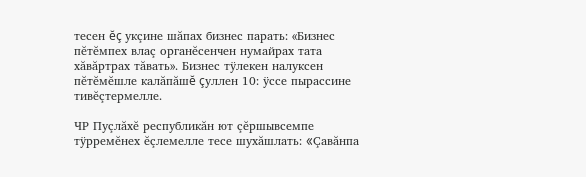тесен ĕç укçине шăпах бизнес парать: «Бизнес пĕтĕмпех влаç органĕсенчен нумайрах тата хăвăртрах тăвать». Бизнес тÿлекен налуксен пĕтĕмĕшле калăпăшĕ çуллен 10: ÿссе пырассине тивĕçтермелле.

ЧР Пуçлăхĕ республикăн ют çĕршывсемпе тÿрремĕнех ĕçлемелле тесе шухăшлать: «Çавăнпа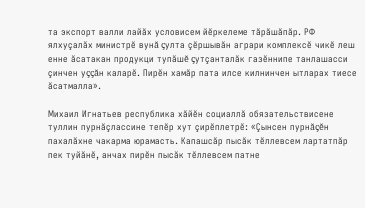та экспорт валли лайăх условисем йĕркелеме тăрăшăпăр. РФ ялхуçалăх министрĕ вунă çулта çĕршывăн аграри комплексĕ чикĕ леш енне ăсатакан продукци тупăшĕ çутçанталăк газĕннипе танлашасси çинчен уççăн каларĕ. Пирĕн хамăр пата илсе килнинчен ытларах тиесе ăсатмалла».

Михаил Игнатьев республика хăйĕн социаллă обязательствисене туллин пурнăçлассине тепĕр хут çирĕплетрĕ: «Çынсен пурнăçĕн пахалăхне чакарма юрамасть. Капашсăр пысăк тĕллевсем лартатпăр пек туйăнĕ, анчах пирĕн пысăк тĕллевсем патне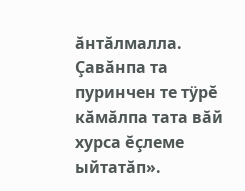ăнтăлмалла. Çавăнпа та пуринчен те тÿрĕ кăмăлпа тата вăй хурса ĕçлеме ыйтатăп».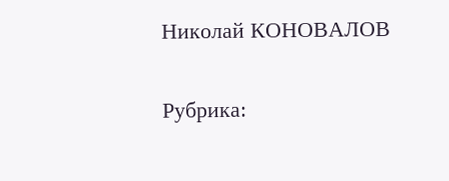Николай КОНОВАЛОВ

Рубрика: